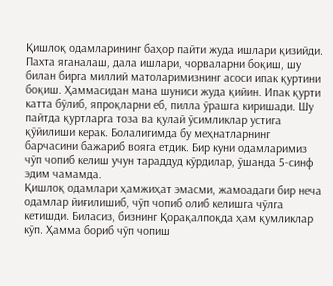Қишлоқ одамларининг баҳор пайти жуда ишлари қизийди. Пахта яганалаш, дала ишлари, чорваларни боқиш, шу билан бирга миллий матоларимизнинг асоси ипак қуртини боқиш. Ҳаммасидан мана шуниси жуда қийин. Ипак қурти катта бўлиб, япроқларни еб, пилла ўрашга киришади. Шу пайтда қуртларга тоза ва қулай ўсимликлар устига қўйилиши керак. Болалигимда бу меҳнатларнинг барчасини бажариб вояга етдик. Бир куни одамларимиз чўп чопиб келиш учун тараддуд кўрдилар, ўшанда 5-синф эдим чамамда.
Қишлоқ одамлари ҳамжиҳат эмасми, жамоадаги бир неча одамлар йиғилишиб, чўп чопиб олиб келишга чўлга кетишди. Биласиз, бизнинг Қорақалпоқда ҳам қумликлар кўп. Ҳамма бориб чўп чопиш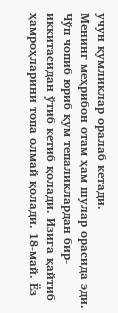учун қумликлар оралаб кетади.
Менинг меҳрибон отам ҳам шулар орасида эди. Чўп чопиб юриб қум тепаликлардан бир-иккитасидан ўтиб кетиб қолади. Изига қайтиб ҳамроҳларини топа олмай қолади. 18-май. Ёз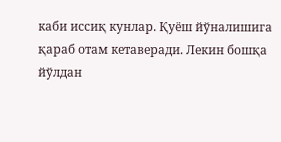каби иссиқ кунлар. Қуёш йўналишига қараб отам кетаверади. Лекин бошқа йўлдан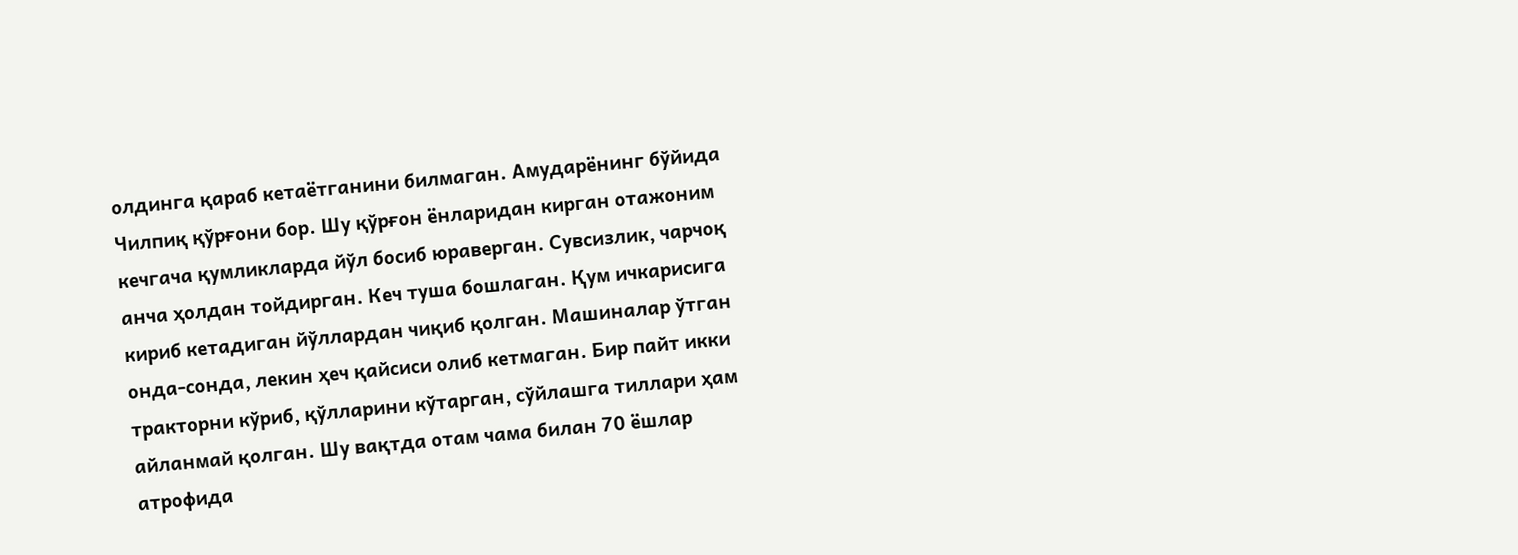олдинга қараб кетаётганини билмаган. Амударёнинг бўйида Чилпиқ қўрғони бор. Шу қўрғон ёнларидан кирган отажоним кечгача қумликларда йўл босиб юраверган. Сувсизлик, чарчоқ анча ҳолдан тойдирган. Кеч туша бошлаган. Қум ичкарисига кириб кетадиган йўллардан чиқиб қолган. Машиналар ўтган онда-сонда, лекин ҳеч қайсиси олиб кетмаган. Бир пайт икки тракторни кўриб, қўлларини кўтарган, сўйлашга тиллари ҳам айланмай қолган. Шу вақтда отам чама билан 70 ёшлар атрофида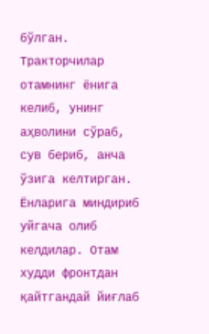бўлган. Тракторчилар отамнинг ёнига келиб, унинг аҳволини сўраб, сув бериб, анча ўзига келтирган. Ёнларига миндириб уйгача олиб келдилар. Отам худди фронтдан қайтгандай йиғлаб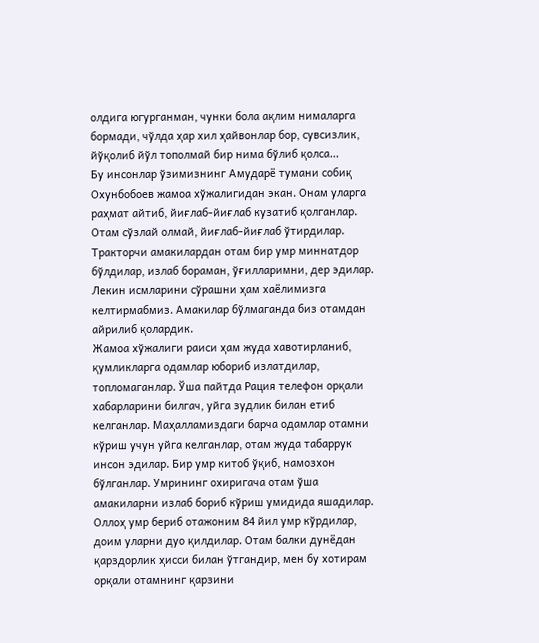олдига югурганман, чунки бола ақлим нималарга бормади, чўлда ҳар хил ҳайвонлар бор, сувсизлик, йўқолиб йўл тополмай бир нима бўлиб қолса...
Бу инсонлар ўзимизнинг Амударё тумани собиқ Охунбобоев жамоа хўжалигидан экан. Онам уларга раҳмат айтиб, йиғлаб-йиғлаб кузатиб қолганлар.
Отам сўзлай олмай, йиғлаб-йиғлаб ўтирдилар. Тракторчи амакилардан отам бир умр миннатдор бўлдилар, излаб бораман, ўғилларимни, дер эдилар. Лекин исмларини сўрашни ҳам хаёлимизга келтирмабмиз. Амакилар бўлмаганда биз отамдан айрилиб қолардик.
Жамоа хўжалиги раиси ҳам жуда хавотирланиб, қумликларга одамлар юбориб излатдилар, топломаганлар. Ўша пайтда Рация телефон орқали хабарларини билгач, уйга зудлик билан етиб келганлар. Маҳалламиздаги барча одамлар отамни кўриш учун уйга келганлар, отам жуда табаррук инсон эдилар. Бир умр китоб ўқиб, намозхон бўлганлар. Умрининг охиригача отам ўша амакиларни излаб бориб кўриш умидида яшадилар. Оллоҳ умр бериб отажоним 84 йил умр кўрдилар, доим уларни дуо қилдилар. Отам балки дунёдан қарздорлик ҳисси билан ўтгандир, мен бу хотирам орқали отамнинг қарзини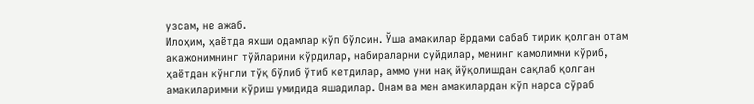узсам, не ажаб.
Илоҳим, ҳаётда яхши одамлар кўп бўлсин. Ўша амакилар ёрдами сабаб тирик қолган отам акажонимнинг тўйларини кўрдилар, набираларни суйдилар, менинг камолимни кўриб, ҳаётдан кўнгли тўқ бўлиб ўтиб кетдилар, аммо уни нақ йўқолишдан сақлаб қолган амакиларимни кўриш умидида яшадилар. Онам ва мен амакилардан кўп нарса сўраб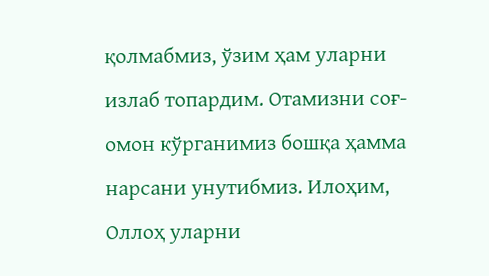қолмабмиз, ўзим ҳам уларни излаб топардим. Отамизни соғ-омон кўрганимиз бошқа ҳамма нарсани унутибмиз. Илоҳим, Оллоҳ уларни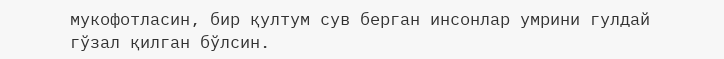мукофотласин, бир қултум сув берган инсонлар умрини гулдай гўзал қилган бўлсин.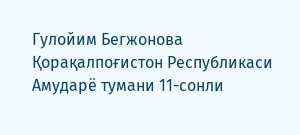Гулойим Бегжонова
Қорақалпоғистон Республикаси
Амударё тумани 11-сонли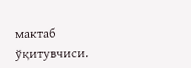мактаб ўқитувчиси.